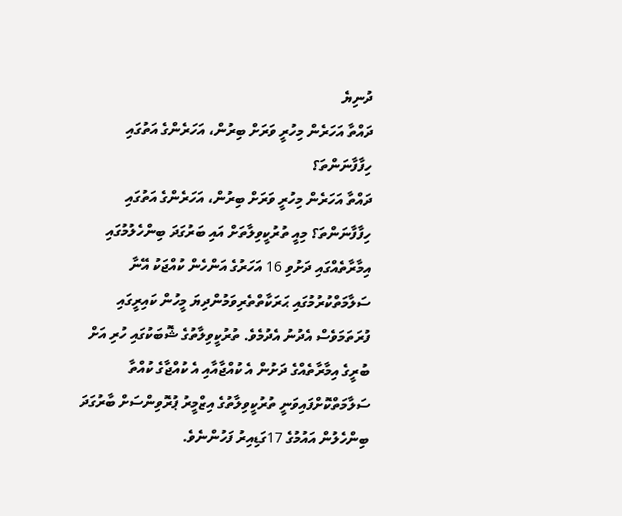ދުނިޔެ
ދައްތާ އަހަރެން މިހުރީ ވަރަށް ބިރުން، އަހަރެންގެ އަތުގައި ހިފާފާނަންތަ؟
ދައްތާ އަހަރެން މިހުރީ ވަރަށް ބިރުން، އަހަރެންގެ އަތުގައި ހިފާފާނަންތަ؟ މިއީ ތުރުކީވިލާތަށް އައި ބަރުގަދަ ބިންހެލުމުގައި އިމާރާތެއްގައި ދަށުވި 16 އަހަރުގެ އަންހެން ކުއްޖަކު އޭނާ ސަލާމަތްކުރުމުގައި ޙަރަކާތްތެރިވަމުންދިޔަ މީހުން ކައިރީގައި ފުރަތަމަވެސް އެދުނު އެދުމެވެ. ތުރުކީވިލާތުގެ ޝޮބަކުގައި ހުރި އަށް ބުރީގެ އިމާރާތެއްގެ ދަށުން އެ ކުއްޖާއާއި އެ ކުއްޖާގެ ކުއްތާ ސަލާމަތްކޮށްފައިވަނީ ތުރުކީވިލާތުގެ އިޒްމީރު ޕުރޮވިންސަށް ބާރުގަދަ ބިންހެލުން އައުމުގެ 17ގަޑިއިރު ފަހުންނެވެ.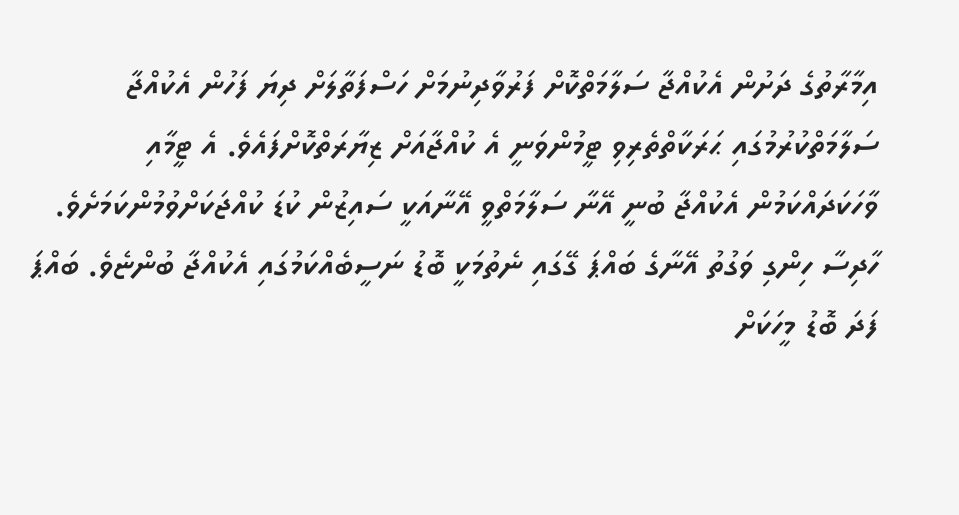އިމާރާތުގެ ދަށުން އެކުއްޖާ ސަލާމަތްކޮށް ފަރުވާދިނުމަށް ހަސްފަތާލަށް ދިޔަ ފަހުން އެކުއްޖާ ސަލާމަތްކުރުމުގައި ޙަރަކާތްތެރިވި ޓީމުންވަނީ އެ ކުއްޖާއަށް ޒިޔާރަތްކޮށްފައެވެ. އެ ޓީމާއި ވާހަކަދައްކަމުން އެކުއްޖާ ބުނީ އޭނާ ސަލާމަތްވީ އޭނާއަކީ ސައިޒުން ކުޑަ ކުއްޖަކަށްވުމުންކަމަށެވެ. ހާދިސާ ހިންގި ވަގުތު އޭނާގެ ބައްޕަ ގޭގައި ނެތުމަކީ ބޮޑު ނަސީބެއްކަމުގައި އެކުއްޖާ ބުންޏެވެ. ބައްޕަ ފަދަ ބޮޑު މީހަކަށް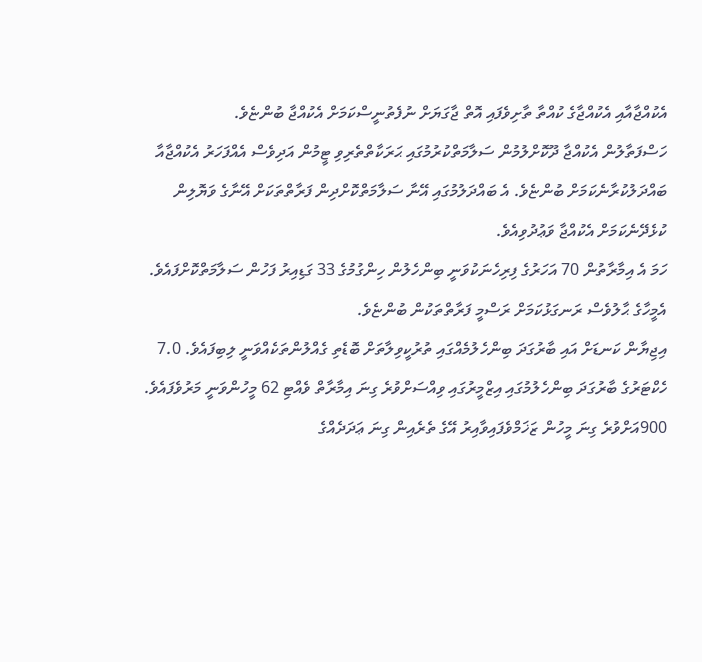އެކުއްޖާއާއި އެކުއްޖާގެ ކުއްތާ ތާށިވެފައި އޮތް ޖާގަޔަށް ނުފެތުނީސްކަމަށް އެކުއްޖާ ބުންޏެވެ.
ހަސްފަތާލުން އެކުއްޖާ ދޫކޮށްލުމުން ސަލާމަތްކުރުމުގައި ޙަރަކާތްތެރިވި ޓީމުން އަދިވެސް އެއްފަހަރު އެކުއްޖާއާ ބައްދަލުކުރާނެކަމަށް ބުންޏެވެ. އެ ބައްދަލުމުގައި އޭނާ ސަލާމަތްކޮށްދިން ފަރާތްތަކަށް އޭނާގެ ވަޔޮލިން ކުޅެދޭނެކަމަށް އެކުއްޖާ ވަޢުދުވިއެވެ.
ހަމަ އެ އިމާރާތުން 70 އަހަރުގެ ފިރިހެނަކުވަނީ ބިންހެލުން ހިންގުމުގެ 33 ގަޑިއިރު ފަހުން ސަލާމަތްކޮށްފައެވެ. އެމީހާގެ ޙާލުވެސް ރަނގަޅުކަމަށް ރަސްމީ ފަރާތްތަކުން ބުންޏެވެ.
އިޖިޔާން ކަނޑަށް އައި ބާރުގަދަ ބިންހެލުމެއްގައި ތުރުކީވިލާތަށް ބޮޑެތި ގެއްލުންތަކެއްވަނީ ލިބިފައެވެ. 7.0 ހެކްޓަރުގެ ބާރުގަދަ ބިންހެލުމުގައި އިޒްމީރުގައި ވިއްސަށްވުރެ ގިނަ އިމާރާތް ވެއްޓި 62 މީހުންވަނީ މަރުވެފައެވެ. 900އަށްވުރެ ގިނަ މީހުން ޒަޚަމްވެފައިވާއިރު އޭގެ ތެރެއިން ގިނަ ޢަދަދެއްގެ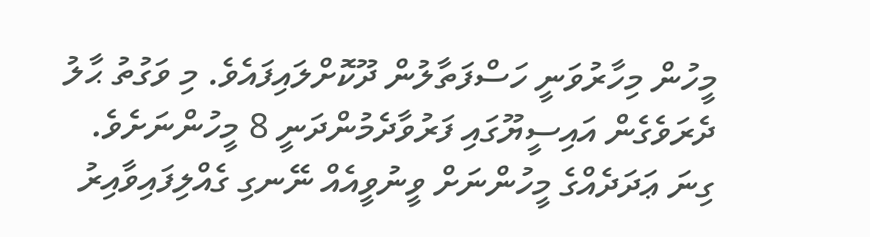މީހުން މިހާރުވަނީ ހަސްފަތާލުން ދޫކޮށްލައިފައެވެ. މި ވަގުތު ޙާލު ދެރަވެގެން އައިސީޔޫގައި ފަރުވާދެމުންދަނީ 8 މީހުންނަށެވެ.
ގިނަ ޢަދަދެއްގެ މީހުންނަށް ވީނުވީއެއް ނޭނގި ގެއްލިފައިވާއިރު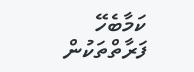ކަމާބެހޭ ފަރާތްތަކުން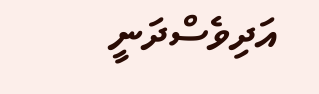އަދިވެސްދަނީ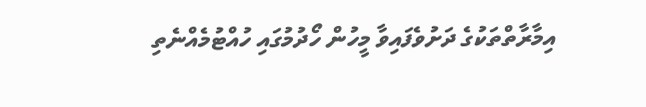އިމާރާތްތަކުގެ ދަށުވެފައިވާ މީހުން ހޯދުމުގައި ހުއްޓުމެއްނެތި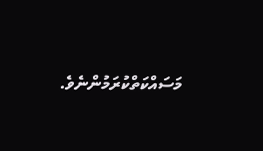މަސައްކަތްކުރަމުންނެވެ.